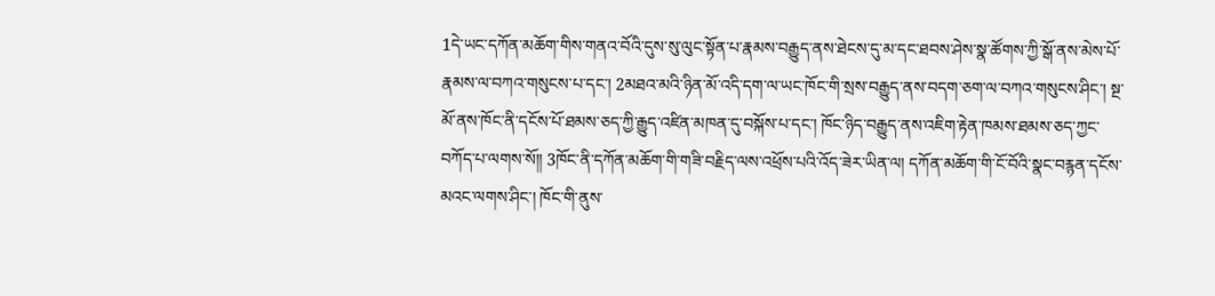1དེ་ཡང་དཀོན་མཆོག་གིས་གནའ་བོའི་དུས་སུ་ལུང་སྟོན་པ་རྣམས་བརྒྱུད་ནས་ཐེངས་དུ་མ་དང་ཐབས་ཤེས་སྣ་ཚོགས་ཀྱི་སྒོ་ནས་མེས་པོ་རྣམས་ལ་བཀའ་གསུངས་པ་དང་། 2མཐའ་མའི་ཉིན་མོ་འདི་དག་ལ་ཡང་ཁོང་གི་སྲས་བརྒྱུད་ནས་བདག་ཅག་ལ་བཀའ་གསུངས་ཤིང་། སྔ་མོ་ནས་ཁོང་ནི་དངོས་པོ་ཐམས་ཅད་ཀྱི་རྒྱུད་འཛིན་མཁན་དུ་བསྐོས་པ་དང་། ཁོང་ཉིད་བརྒྱུད་ནས་འཇིག་རྟེན་ཁམས་ཐམས་ཅད་ཀྱང་བཀོད་པ་ལགས་སོ།། 3ཁོང་ནི་དཀོན་མཆོག་གི་གཟི་བརྗིད་ལས་འཕྲོས་པའི་འོད་ཟེར་ཡིན་ལ། དཀོན་མཆོག་གི་ངོ་བོའི་སྣང་བརྙན་དངོས་མའང་ལགས་ཤིང་། ཁོང་གི་ནུས་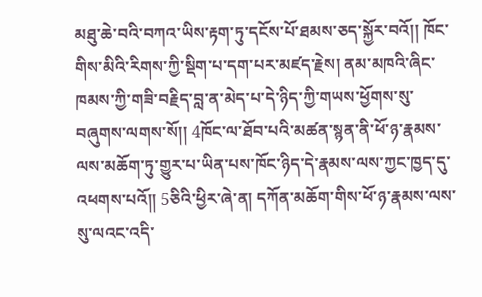མཐུ་ཆེ་བའི་བཀའ་ཡིས་རྟག་ཏུ་དངོས་པོ་ཐམས་ཅད་སྐྱོར་བའོ།། ཁོང་གིས་མིའི་རིགས་ཀྱི་སྡིག་པ་དག་པར་མཛད་རྗེས། ནམ་མཁའི་ཞིང་ཁམས་ཀྱི་གཟི་བརྗིད་བླ་ན་མེད་པ་དེ་ཉིད་ཀྱི་གཡས་ཕྱོགས་སུ་བཞུགས་ལགས་སོ།། 4ཁོང་ལ་ཐོབ་པའི་མཚན་སྙན་ནི་ཕོ་ཉ་རྣམས་ལས་མཆོག་ཏུ་གྱུར་པ་ཡིན་པས་ཁོང་ཉིད་དེ་རྣམས་ལས་ཀྱང་ཁྱད་དུ་འཕགས་པའོ།། 5ཅིའི་ཕྱིར་ཞེ་ན། དཀོན་མཆོག་གིས་ཕོ་ཉ་རྣམས་ལས་སུ་ལའང་འདི་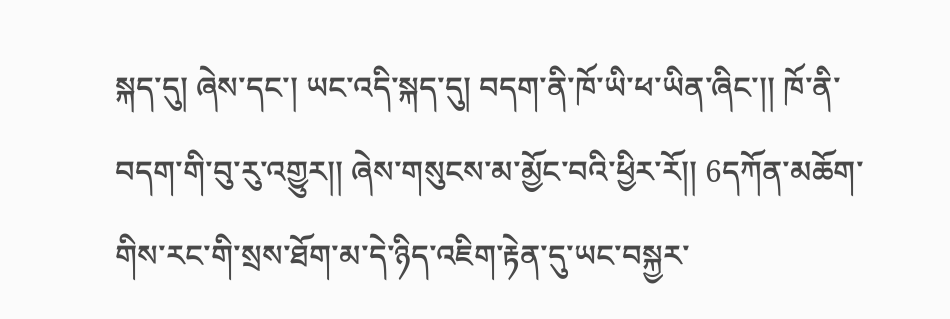སྐད་དུ། ཞེས་དང་། ཡང་འདི་སྐད་དུ། བདག་ནི་ཁོ་ཡི་ཕ་ཡིན་ཞིང་།། ཁོ་ནི་བདག་གི་བུ་རུ་འགྱུར།། ཞེས་གསུངས་མ་མྱོང་བའི་ཕྱིར་རོ།། 6དཀོན་མཆོག་གིས་རང་གི་སྲས་ཐོག་མ་དེ་ཉིད་འཇིག་རྟེན་དུ་ཡང་བསྐྱར་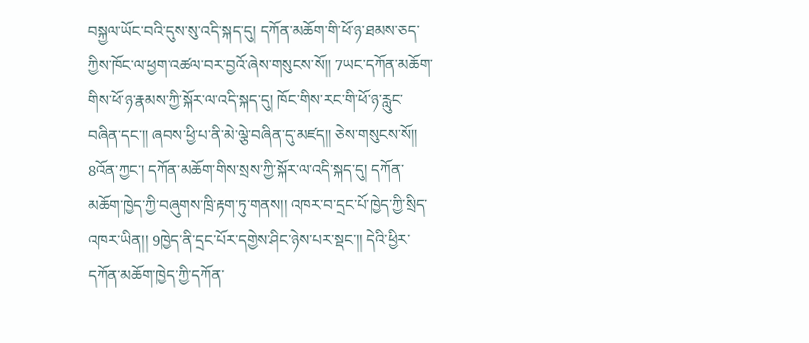བསྐྱལ་ཡོང་བའི་དུས་སུ་འདི་སྐད་དུ། དཀོན་མཆོག་གི་ཕོ་ཉ་ཐམས་ཅད་ཀྱིས་ཁོང་ལ་ཕྱག་འཚལ་བར་བྱའོ་ཞེས་གསུངས་སོ།། 7ཡང་དཀོན་མཆོག་གིས་ཕོ་ཉ་རྣམས་ཀྱི་སྐོར་ལ་འདི་སྐད་དུ། ཁོང་གིས་རང་གི་ཕོ་ཉ་རླུང་བཞིན་དང་།། ཞབས་ཕྱི་པ་ནི་མེ་ལྕེ་བཞིན་དུ་མཛད།། ཅེས་གསུངས་སོ།། 8འོན་ཀྱང་། དཀོན་མཆོག་གིས་སྲས་ཀྱི་སྐོར་ལ་འདི་སྐད་དུ། དཀོན་མཆོག་ཁྱེད་ཀྱི་བཞུགས་ཁྲི་རྟག་ཏུ་གནས།། འཁར་བ་དྲང་པོ་ཁྱེད་ཀྱི་སྲིད་འཁར་ཡིན།། 9ཁྱེད་ནི་དྲང་པོར་དགྱེས་ཤིང་ཉེས་པར་སྡང་།། དེའི་ཕྱིར་དཀོན་མཆོག་ཁྱེད་ཀྱི་དཀོན་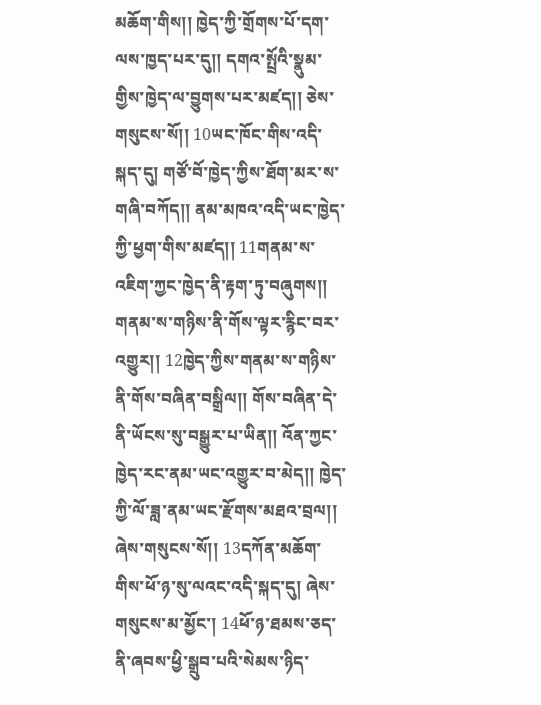མཆོག་གིས།། ཁྱེད་ཀྱི་གྲོགས་པོ་དག་ལས་ཁྱད་པར་དུ།། དགའ་སྤྲོའི་སྣུམ་གྱིས་ཁྱེད་ལ་བྱུགས་པར་མཛད།། ཅེས་གསུངས་སོ།། 10ཡང་ཁོང་གིས་འདི་སྐད་དུ། གཙོ་བོ་ཁྱེད་ཀྱིས་ཐོག་མར་ས་གཞི་བཀོད།། ནམ་མཁའ་འདི་ཡང་ཁྱེད་ཀྱི་ཕྱག་གིས་མཛད།། 11གནམ་ས་འཇིག་ཀྱང་ཁྱེད་ནི་རྟག་ཏུ་བཞུགས།། གནམ་ས་གཉིས་ནི་གོས་ལྟར་རྙིང་བར་འགྱུར།། 12ཁྱེད་ཀྱིས་གནམ་ས་གཉིས་ནི་གོས་བཞིན་བསྒྲིལ།། གོས་བཞིན་དེ་ནི་ཡོངས་སུ་བསྒྱུར་པ་ཡིན།། འོན་ཀྱང་ཁྱེད་རང་ནམ་ཡང་འགྱུར་བ་མེད།། ཁྱེད་ཀྱི་ལོ་ཟླ་ནམ་ཡང་རྫོགས་མཐའ་བྲལ།། ཞེས་གསུངས་སོ།། 13དཀོན་མཆོག་གིས་ཕོ་ཉ་སུ་ལའང་འདི་སྐད་དུ། ཞེས་གསུངས་མ་མྱོང་། 14ཕོ་ཉ་ཐམས་ཅད་ནི་ཞབས་ཕྱི་སྒྲུབ་པའི་སེམས་ཉིད་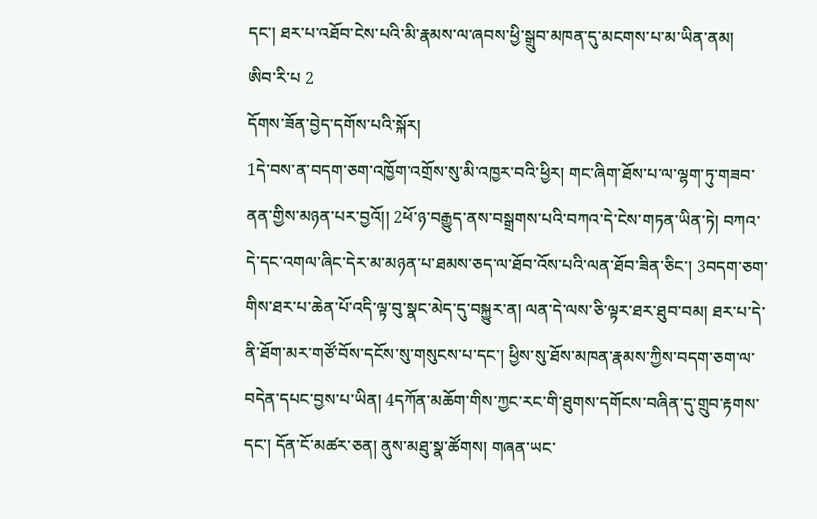དང་། ཐར་པ་འཐོབ་ངེས་པའི་མི་རྣམས་ལ་ཞབས་ཕྱི་སྒྲུབ་མཁན་དུ་མངགས་པ་མ་ཡིན་ནམ།
ཨིབ་རི་པ 2
དོགས་ཟོན་བྱེད་དགོས་པའི་སྐོར།
1དེ་བས་ན་བདག་ཅག་འཁྱོག་འགྲོས་སུ་མི་འཁྱར་བའི་ཕྱིར། གང་ཞིག་ཐོས་པ་ལ་ལྷག་ཏུ་གཟབ་ནན་གྱིས་མཉན་པར་བྱའོ།། 2ཕོ་ཉ་བརྒྱུད་ནས་བསྒྲགས་པའི་བཀའ་དེ་ངེས་གཏན་ཡིན་ཏེ། བཀའ་དེ་དང་འགལ་ཞིང་དེར་མ་མཉན་པ་ཐམས་ཅད་ལ་ཐོབ་འོས་པའི་ལན་ཐོབ་ཟིན་ཅིང་། 3བདག་ཅག་གིས་ཐར་པ་ཆེན་པོ་འདི་ལྟ་བུ་སྣང་མེད་དུ་བསྐྱུར་ན། ལན་དེ་ལས་ཅི་ལྟར་ཐར་ཐུབ་བམ། ཐར་པ་དེ་ནི་ཐོག་མར་གཙོ་བོས་དངོས་སུ་གསུངས་པ་དང་། ཕྱིས་སུ་ཐོས་མཁན་རྣམས་ཀྱིས་བདག་ཅག་ལ་བདེན་དཔང་བྱས་པ་ཡིན། 4དཀོན་མཆོག་གིས་ཀྱང་རང་གི་ཐུགས་དགོངས་བཞིན་དུ་གྲུབ་རྟགས་དང་། དོན་ངོ་མཚར་ཅན། ནུས་མཐུ་སྣ་ཚོགས། གཞན་ཡང་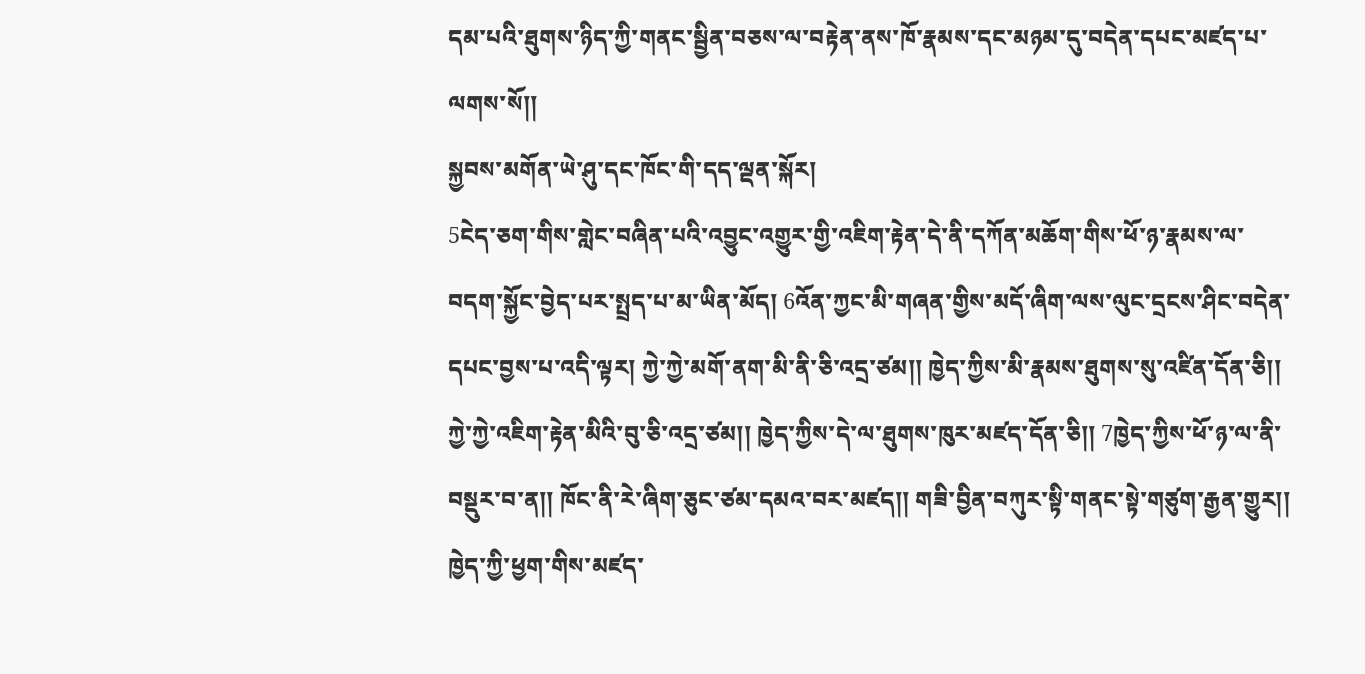དམ་པའི་ཐུགས་ཉིད་ཀྱི་གནང་སྦྱིན་བཅས་ལ་བརྟེན་ནས་ཁོ་རྣམས་དང་མཉམ་དུ་བདེན་དཔང་མཛད་པ་ལགས་སོ།།
སྐྱབས་མགོན་ཡེ་ཤུ་དང་ཁོང་གི་དད་ལྡན་སྐོར།
5ངེད་ཅག་གིས་གླེང་བཞིན་པའི་འབྱུང་འགྱུར་གྱི་འཇིག་རྟེན་དེ་ནི་དཀོན་མཆོག་གིས་ཕོ་ཉ་རྣམས་ལ་བདག་སྐྱོང་བྱེད་པར་སྤྲད་པ་མ་ཡིན་མོད། 6འོན་ཀྱང་མི་གཞན་གྱིས་མདོ་ཞིག་ལས་ལུང་དྲངས་ཤིང་བདེན་དཔང་བྱས་པ་འདི་ལྟར། ཀྱེ་ཀྱེ་མགོ་ནག་མི་ནི་ཅི་འདྲ་ཙམ།། ཁྱེད་ཀྱིས་མི་རྣམས་ཐུགས་སུ་འཛིན་དོན་ཅི།། ཀྱེ་ཀྱེ་འཇིག་རྟེན་མིའི་བུ་ཅི་འདྲ་ཙམ།། ཁྱེད་ཀྱིས་དེ་ལ་ཐུགས་ཁུར་མཛད་དོན་ཅི།། 7ཁྱེད་ཀྱིས་ཕོ་ཉ་ལ་ནི་བསྡུར་བ་ན།། ཁོང་ནི་རེ་ཞིག་ཅུང་ཙམ་དམའ་བར་མཛད།། གཟི་བྱིན་བཀུར་སྟི་གནང་སྟེ་གཙུག་རྒྱན་གྱུར།། ཁྱེད་ཀྱི་ཕྱག་གིས་མཛད་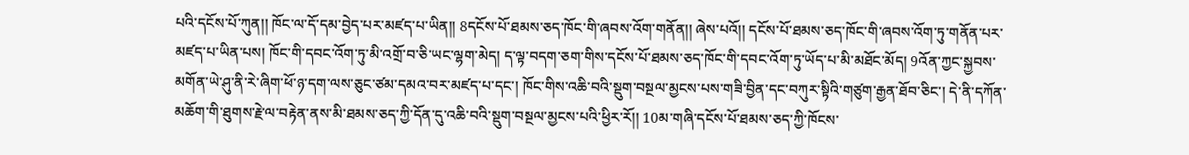པའི་དངོས་པོ་ཀུན།། ཁོང་ལ་དོ་དམ་བྱེད་པར་མཛད་པ་ཡིན།། 8དངོས་པོ་ཐམས་ཅད་ཁོང་གི་ཞབས་འོག་གནོན།། ཞེས་པའོ།། དངོས་པོ་ཐམས་ཅད་ཁོང་གི་ཞབས་འོག་ཏུ་གནོན་པར་མཛད་པ་ཡིན་པས། ཁོང་གི་དབང་འོག་ཏུ་མི་འགྲོ་བ་ཅི་ཡང་ལྷག་མེད། ད་ལྟ་བདག་ཅག་གིས་དངོས་པོ་ཐམས་ཅད་ཁོང་གི་དབང་འོག་ཏུ་ཡོད་པ་མི་མཐོང་མོད། 9འོན་ཀྱང་སྐྱབས་མགོན་ཡེ་ཤུ་ནི་རེ་ཞིག་ཕོ་ཉ་དག་ལས་ཅུང་ཙམ་དམའ་བར་མཛད་པ་དང་། ཁོང་གིས་འཆི་བའི་སྡུག་བསྔལ་མྱངས་པས་གཟི་བྱིན་དང་བཀུར་སྟིའི་གཙུག་རྒྱན་ཐོབ་ཅིང་། དེ་ནི་དཀོན་མཆོག་གི་ཐུགས་རྗེ་ལ་བརྟེན་ནས་མི་ཐམས་ཅད་ཀྱི་དོན་དུ་འཆི་བའི་སྡུག་བསྔལ་མྱངས་པའི་ཕྱིར་རོ།། 10མ་གཞི་དངོས་པོ་ཐམས་ཅད་ཀྱི་ཁོངས་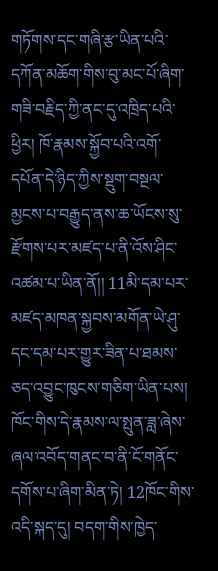གཏོགས་དང་གཞི་རྩ་ཡིན་པའི་དཀོན་མཆོག་གིས་བུ་མང་པོ་ཞིག་གཟི་བརྗིད་ཀྱི་ནང་དུ་འཁྲིད་པའི་ཕྱིར། ཁོ་རྣམས་སྐྱོབ་པའི་འགོ་དཔོན་དེ་ཉིད་ཀྱིས་སྡུག་བསྔལ་མྱངས་པ་བརྒྱུད་ནས་ཆ་ཡོངས་སུ་རྫོགས་པར་མཛད་པ་ནི་འོས་ཤིང་འཚམ་པ་ཡིན་ནོ།། 11མི་དམ་པར་མཛད་མཁན་སྐྱབས་མགོན་ཡེ་ཤུ་དང་དམ་པར་གྱུར་ཟིན་པ་ཐམས་ཅད་འབྱུང་ཁུངས་གཅིག་ཡིན་པས། ཁོང་གིས་དེ་རྣམས་ལ་སྤུན་ཟླ་ཞེས་ཞལ་འབོད་གནང་བ་ནི་ངོ་གནོང་དགོས་པ་ཞིག་མིན་ཏེ། 12ཁོང་གིས་འདི་སྐད་དུ། བདག་གིས་ཁྱེད་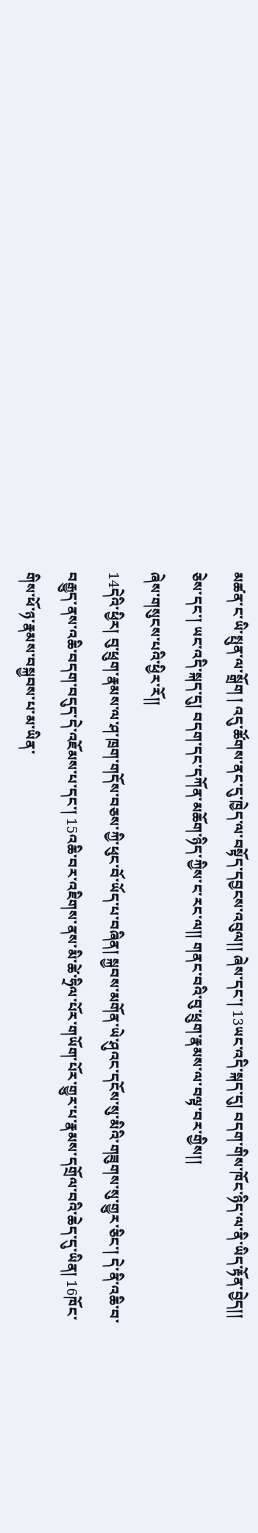མཚན་ང་ཡི་སྤུན་ལ་སྒྲོག ། འདུ་ཚོགས་ནང་དུ་ཁྱེད་ལ་བསྟོད་དབྱངས་འབུལ།། ཞེས་དང་། 13ཡང་འདི་སྐད་དུ། བདག་གིས་ཁོང་ཉིད་ལ་ནི་ཡིད་རྟོན་བྱེད།། ཅེས་དང་། ཡང་འདི་སྐད་དུ། བདག་དང་དཀོན་མཆོག་ཉིད་ཀྱིས་ང་རང་ལ།། གནང་བའི་བུ་ཕྲུག་རྣམས་ལ་བལྟ་བར་གྱིས།།
ཞེས་གསུངས་པའི་ཕྱིར་རོ།།
14དེའི་ཕྱིར། བུ་ཕྲུག་རྣམས་ལ་ཤ་ཁྲག་གདོས་བཅས་ཀྱི་ཕུང་བོ་ཡོད་པ་བཞིན། སྐྱབས་མགོན་ཡེ་ཤུའང་དངོས་སུ་མིའི་གཟུགས་སུ་གྱུར་ཅིང་། དེ་ནི་འཆི་བ་བརྒྱུད་ནས་འཆི་བདག་བདུད་དེ་འཇོམས་པ་དང་། 15འཆི་བར་འཇིགས་ནས་མི་ཚེ་ཧྲིལ་པོར་གཡོག་པོར་གྱུར་པ་རྣམས་དགྲོལ་བའི་ཆེད་དུ་ཡིན། 16ཁོང་གིས་ཕོ་ཉ་རྣམས་བསྐྱབས་པ་མ་ཡིན་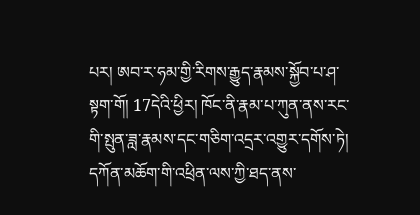པར། ཨབ་ར་ཧམ་གྱི་རིགས་རྒྱུད་རྣམས་སྐྱོབ་པ་ཤ་སྟག་གོ། 17དེའི་ཕྱིར། ཁོང་ནི་རྣམ་པ་ཀུན་ནས་རང་གི་སྤུན་ཟླ་རྣམས་དང་གཅིག་འདྲར་འགྱུར་དགོས་ཏེ། དཀོན་མཆོག་གི་འཕྲིན་ལས་ཀྱི་ཐད་ནས་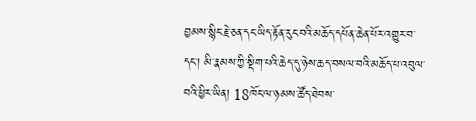བྱམས་སྙིང་རྗེ་ཅན་དང་ཡིད་རྟོན་རུང་བའི་མཆོད་དཔོན་ཆེན་པོར་འགྱུར་བ་དང་། མི་རྣམས་ཀྱི་སྡིག་པའི་ཆེད་དུ་ཉེས་ཆད་བསལ་བའི་མཆོད་པ་འབུལ་བའི་ཕྱིར་ཡིན། 18ཁོང་ལ་ཉམས་ཚོད་ཐེབས་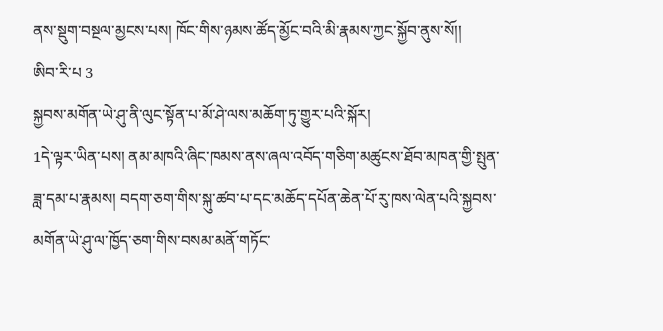ནས་སྡུག་བསྔལ་མྱངས་པས། ཁོང་གིས་ཉམས་ཚོད་མྱོང་བའི་མི་རྣམས་ཀྱང་སྐྱོབ་ནུས་སོ།།
ཨིབ་རི་པ 3
སྐྱབས་མགོན་ཡེ་ཤུ་ནི་ལུང་སྟོན་པ་མོ་ཤེ་ལས་མཆོག་ཏུ་གྱུར་པའི་སྐོར།
1དེ་ལྟར་ཡིན་པས། ནམ་མཁའི་ཞིང་ཁམས་ནས་ཞལ་འབོད་གཅིག་མཚུངས་ཐོབ་མཁན་གྱི་སྤུན་ཟླ་དམ་པ་རྣམས། བདག་ཅག་གིས་སྐུ་ཚབ་པ་དང་མཆོད་དཔོན་ཆེན་པོ་རུ་ཁས་ལེན་པའི་སྐྱབས་མགོན་ཡེ་ཤུ་ལ་ཁྱོད་ཅག་གིས་བསམ་མནོ་གཏོང་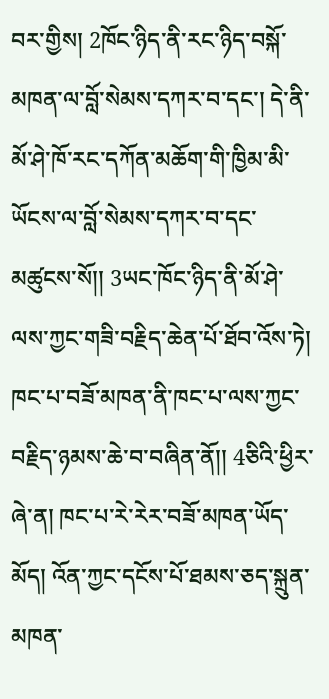བར་གྱིས། 2ཁོང་ཉིད་ནི་རང་ཉིད་བསྐོ་མཁན་ལ་བློ་སེམས་དཀར་བ་དང་། དེ་ནི་མོ་ཤེ་ཁོ་རང་དཀོན་མཆོག་གི་ཁྱིམ་མི་ཡོངས་ལ་བློ་སེམས་དཀར་བ་དང་མཚུངས་སོ།། 3ཡང་ཁོང་ཉིད་ནི་མོ་ཤེ་ལས་ཀྱང་གཟི་བརྗིད་ཆེན་པོ་ཐོབ་འོས་ཏེ། ཁང་པ་བཟོ་མཁན་ནི་ཁང་པ་ལས་ཀྱང་བརྗིད་ཉམས་ཆེ་བ་བཞིན་ནོ།། 4ཅིའི་ཕྱིར་ཞེ་ན། ཁང་པ་རེ་རེར་བཟོ་མཁན་ཡོད་མོད། འོན་ཀྱང་དངོས་པོ་ཐམས་ཅད་སྐྲུན་མཁན་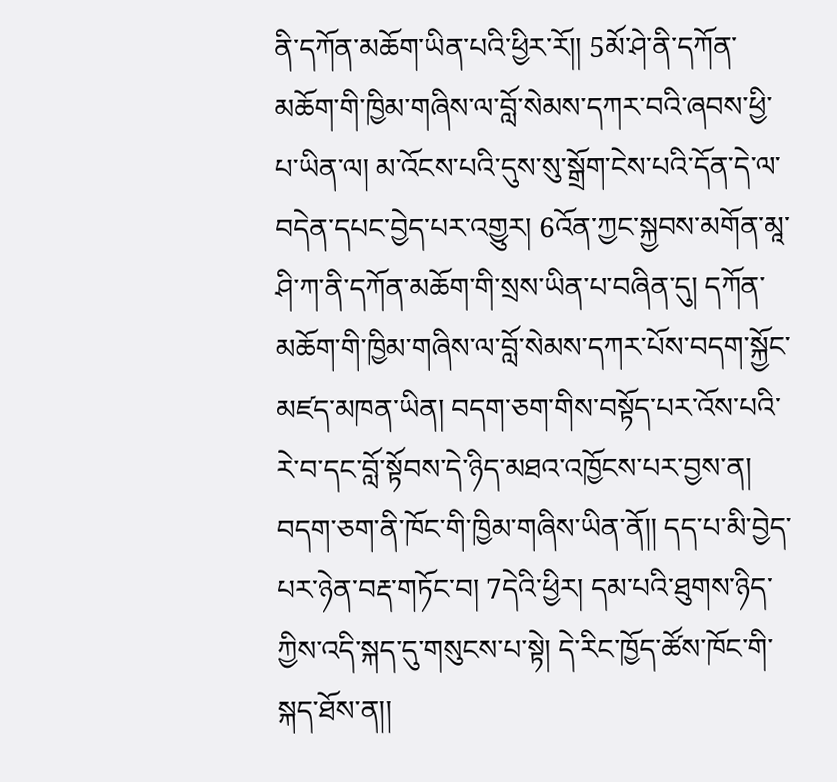ནི་དཀོན་མཆོག་ཡིན་པའི་ཕྱིར་རོ།། 5མོ་ཤེ་ནི་དཀོན་མཆོག་གི་ཁྱིམ་གཞིས་ལ་བློ་སེམས་དཀར་བའི་ཞབས་ཕྱི་པ་ཡིན་ལ། མ་འོངས་པའི་དུས་སུ་སྒྲོག་ངེས་པའི་དོན་དེ་ལ་བདེན་དཔང་བྱེད་པར་འགྱུར། 6འོན་ཀྱང་སྐྱབས་མགོན་མཱ་ཤི་ཀ་ནི་དཀོན་མཆོག་གི་སྲས་ཡིན་པ་བཞིན་དུ། དཀོན་མཆོག་གི་ཁྱིམ་གཞིས་ལ་བློ་སེམས་དཀར་པོས་བདག་སྐྱོང་མཛད་མཁན་ཡིན། བདག་ཅག་གིས་བསྟོད་པར་འོས་པའི་རེ་བ་དང་བློ་སྟོབས་དེ་ཉིད་མཐའ་འཁྱོངས་པར་བྱས་ན། བདག་ཅག་ནི་ཁོང་གི་ཁྱིམ་གཞིས་ཡིན་ནོ།། དད་པ་མི་བྱེད་པར་ཉེན་བརྡ་གཏོང་བ། 7དེའི་ཕྱིར། དམ་པའི་ཐུགས་ཉིད་ཀྱིས་འདི་སྐད་དུ་གསུངས་པ་སྟེ། དེ་རིང་ཁྱོད་ཚོས་ཁོང་གི་སྐད་ཐོས་ན།།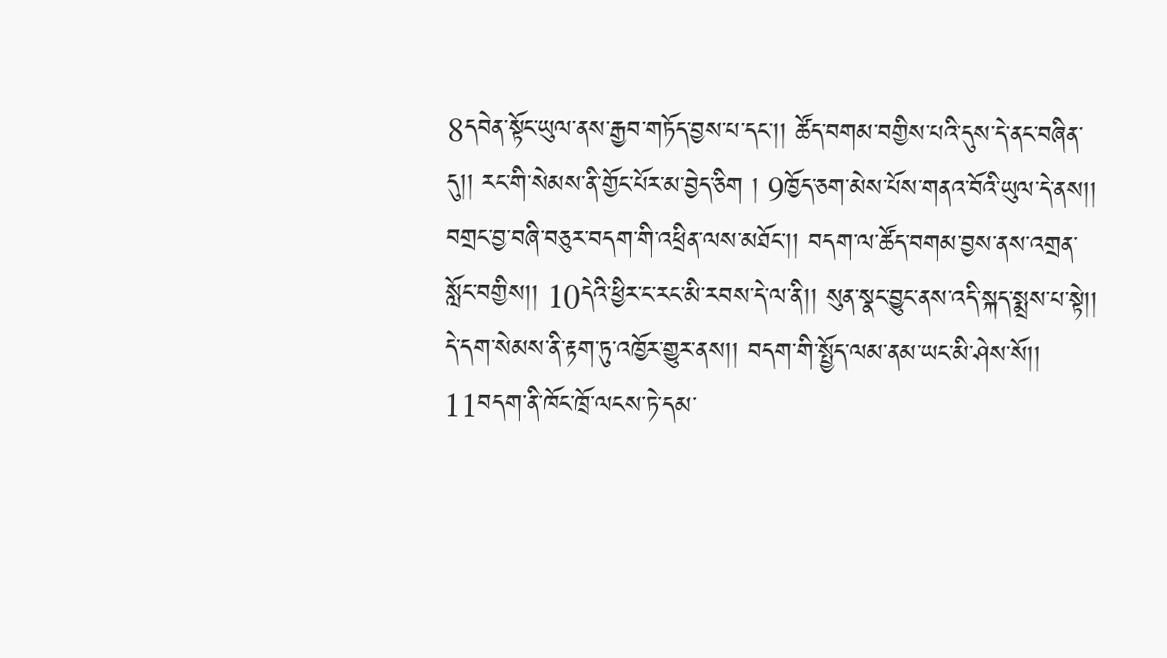8དབེན་སྟོང་ཡུལ་ནས་རྒྱབ་གཏོད་བྱས་པ་དང་།། ཚོད་བགམ་བགྱིས་པའི་དུས་དེ་ནང་བཞིན་དུ།། རང་གི་སེམས་ནི་གྱོང་པོར་མ་བྱེད་ཅིག ། 9ཁྱོད་ཅག་མེས་པོས་གནའ་བོའི་ཡུལ་དེ་ནས།། བགྲང་བྱ་བཞི་བཅུར་བདག་གི་འཕྲིན་ལས་མཐོང་།། བདག་ལ་ཚོད་བགམ་བྱས་ནས་འགྲན་སློང་བགྱིས།། 10དེའི་ཕྱིར་ང་རང་མི་རབས་དེ་ལ་ནི།། སུན་སྣང་བྱུང་ནས་འདི་སྐད་སྨྲས་པ་སྟེ།། དེ་དག་སེམས་ནི་རྟག་ཏུ་འཁྱོར་གྱུར་ནས།། བདག་གི་སྤྱོད་ལམ་ནམ་ཡང་མི་ཤེས་སོ།། 11བདག་ནི་ཁོང་ཁྲོ་ལངས་ཏེ་དམ་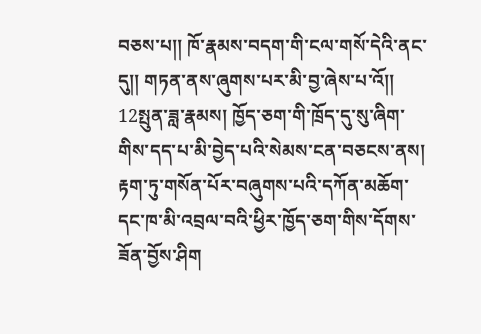བཅས་པ།། ཁོ་རྣམས་བདག་གི་ངལ་གསོ་དེའི་ནང་དུ།། གཏན་ནས་ཞུགས་པར་མི་བྱ་ཞེས་པ་འོ།། 12སྤུན་ཟླ་རྣམས། ཁྱོད་ཅག་གི་ཁྲོད་དུ་སུ་ཞིག་གིས་དད་པ་མི་བྱེད་པའི་སེམས་ངན་བཅངས་ནས། རྟག་ཏུ་གསོན་པོར་བཞུགས་པའི་དཀོན་མཆོག་དང་ཁ་མི་འབྲལ་བའི་ཕྱིར་ཁྱོད་ཅག་གིས་དོགས་ཟོན་བྱོས་ཤིག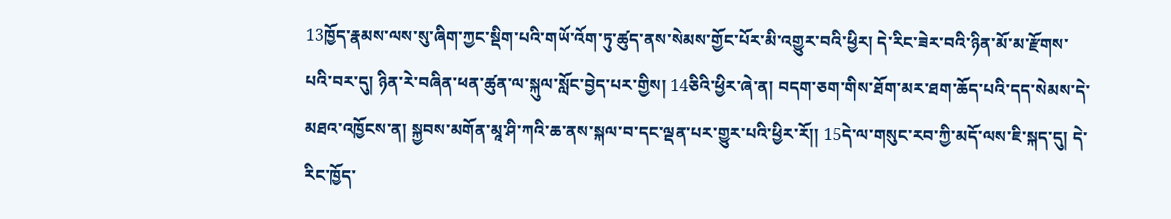13ཁྱོད་རྣམས་ལས་སུ་ཞིག་ཀྱང་སྡིག་པའི་གཡོ་འོག་ཏུ་ཚུད་ནས་སེམས་གྱོང་པོར་མི་འགྱུར་བའི་ཕྱིར། དེ་རིང་ཟེར་བའི་ཉིན་མོ་མ་རྫོགས་པའི་བར་དུ། ཉིན་རེ་བཞིན་ཕན་ཚུན་ལ་སྐུལ་སློང་བྱེད་པར་གྱིས། 14ཅིའི་ཕྱིར་ཞེ་ན། བདག་ཅག་གིས་ཐོག་མར་ཐག་ཆོད་པའི་དད་སེམས་དེ་མཐའ་འཁྱོངས་ན། སྐྱབས་མགོན་མཱ་ཤི་ཀའི་ཆ་ནས་སྐལ་བ་དང་ལྡན་པར་གྱུར་པའི་ཕྱིར་རོ།། 15དེ་ལ་གསུང་རབ་ཀྱི་མདོ་ལས་ཇི་སྐད་དུ། དེ་རིང་ཁྱོད་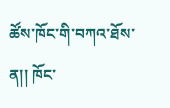ཚོས་ཁོང་གི་བཀའ་ཐོས་ན།། ཁོང་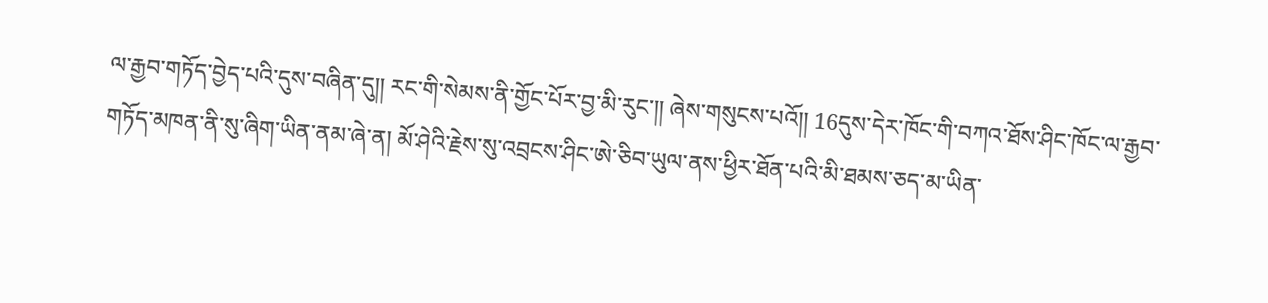ལ་རྒྱབ་གཏོད་བྱེད་པའི་དུས་བཞིན་དུ།། རང་གི་སེམས་ནི་གྱོང་པོར་བྱ་མི་རུང་།། ཞེས་གསུངས་པའོ།། 16དུས་དེར་ཁོང་གི་བཀའ་ཐོས་ཤིང་ཁོང་ལ་རྒྱབ་གཏོད་མཁན་ནི་སུ་ཞིག་ཡིན་ནམ་ཞེ་ན། མོ་ཤེའི་རྗེས་སུ་འབྲངས་ཤིང་ཨེ་ཅིབ་ཡུལ་ནས་ཕྱིར་ཐོན་པའི་མི་ཐམས་ཅད་མ་ཡིན་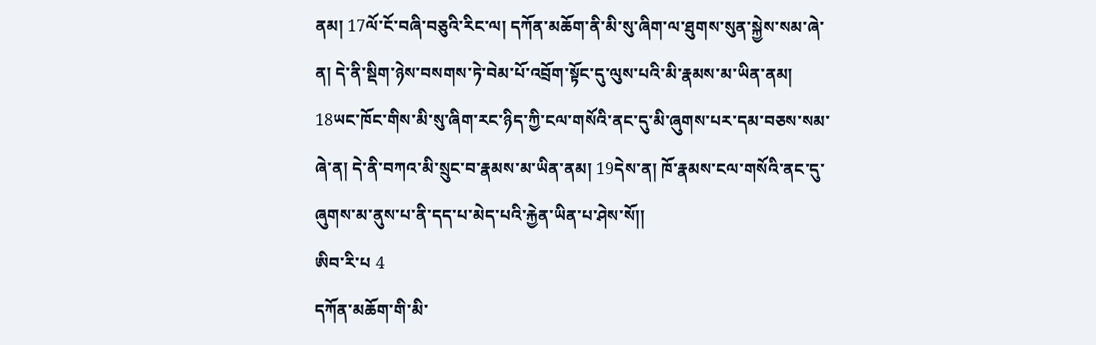ནམ། 17ལོ་ངོ་བཞི་བཅུའི་རིང་ལ། དཀོན་མཆོག་ནི་མི་སུ་ཞིག་ལ་ཐུགས་སུན་སྐྱེས་སམ་ཞེ་ན། དེ་ནི་སྡིག་ཉེས་བསགས་ཏེ་བེམ་པོ་འབྲོག་སྟོང་དུ་ལུས་པའི་མི་རྣམས་མ་ཡིན་ནམ། 18ཡང་ཁོང་གིས་མི་སུ་ཞིག་རང་ཉིད་ཀྱི་ངལ་གསོའི་ནང་དུ་མི་ཞུགས་པར་དམ་བཅས་སམ་ཞེ་ན། དེ་ནི་བཀའ་མི་སྲུང་བ་རྣམས་མ་ཡིན་ནམ། 19དེས་ན། ཁོ་རྣམས་ངལ་གསོའི་ནང་དུ་ཞུགས་མ་ནུས་པ་ནི་དད་པ་མེད་པའི་རྐྱེན་ཡིན་པ་ཤེས་སོ།།
ཨིབ་རི་པ 4
དཀོན་མཆོག་གི་མི་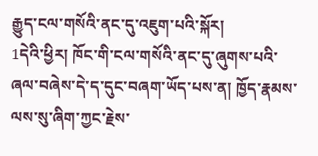རྒྱུད་ངལ་གསོའི་ནང་དུ་འཇུག་པའི་སྐོར།
1དེའི་ཕྱིར། ཁོང་གི་ངལ་གསོའི་ནང་དུ་ཞུགས་པའི་ཞལ་བཞེས་དེ་ད་དུང་བཞག་ཡོད་པས་ན། ཁྱོད་རྣམས་ལས་སུ་ཞིག་ཀྱང་རྗེས་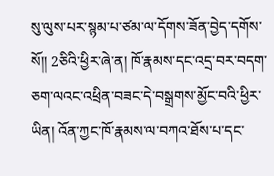སུ་ལུས་པར་སྙམ་པ་ཙམ་ལ་དོགས་ཟོན་བྱེད་དགོས་སོ།། 2ཅིའི་ཕྱིར་ཞེ་ན། ཁོ་རྣམས་དང་འདྲ་བར་བདག་ཅག་ལའང་འཕྲིན་བཟང་དེ་བསྒྲགས་མྱོང་བའི་ཕྱིར་ཡིན། འོན་ཀྱང་ཁོ་རྣམས་ལ་བཀའ་ཐོས་པ་དང་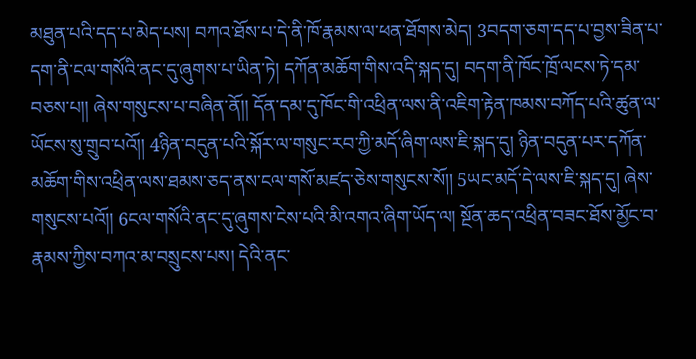མཐུན་པའི་དད་པ་མེད་པས། བཀའ་ཐོས་པ་དེ་ནི་ཁོ་རྣམས་ལ་ཕན་ཐོགས་མེད། 3བདག་ཅག་དད་པ་བྱས་ཟིན་པ་དག་ནི་ངལ་གསོའི་ནང་དུ་ཞུགས་པ་ཡིན་ཏེ། དཀོན་མཆོག་གིས་འདི་སྐད་དུ། བདག་ནི་ཁོང་ཁྲོ་ལངས་ཏེ་དམ་བཅས་པ།། ཞེས་གསུངས་པ་བཞིན་ནོ།། དོན་དམ་དུ་ཁོང་གི་འཕྲིན་ལས་ནི་འཇིག་རྟེན་ཁམས་བཀོད་པའི་ཚུན་ལ་ཡོངས་སུ་གྲུབ་པའོ།། 4ཉིན་བདུན་པའི་སྐོར་ལ་གསུང་རབ་ཀྱི་མདོ་ཞིག་ལས་ཇི་སྐད་དུ། ཉིན་བདུན་པར་དཀོན་མཆོག་གིས་འཕྲིན་ལས་ཐམས་ཅད་ནས་ངལ་གསོ་མཛད་ཅེས་གསུངས་སོ།། 5ཡང་མདོ་དེ་ལས་ཇི་སྐད་དུ། ཞེས་གསུངས་པའོ།། 6ངལ་གསོའི་ནང་དུ་ཞུགས་ངེས་པའི་མི་འགའ་ཞིག་ཡོད་ལ། སྔོན་ཆད་འཕྲིན་བཟང་ཐོས་མྱོང་བ་རྣམས་ཀྱིས་བཀའ་མ་བསྲུངས་པས། དེའི་ནང་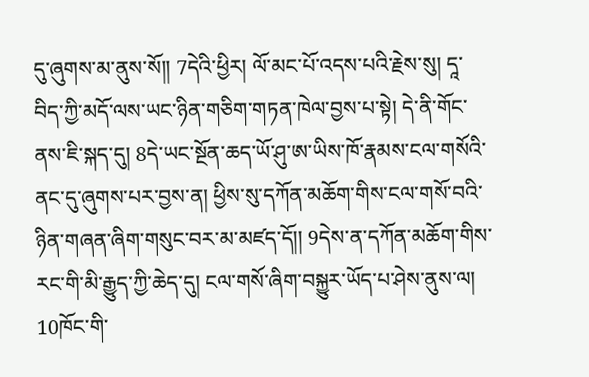དུ་ཞུགས་མ་ནུས་སོ།། 7དེའི་ཕྱིར། ལོ་མང་པོ་འདས་པའི་རྗེས་སུ། དཱ་བིད་ཀྱི་མདོ་ལས་ཡང་ཉིན་གཅིག་གཏན་ཁེལ་བྱས་པ་སྟེ། དེ་ནི་གོང་ནས་ཇི་སྐད་དུ། 8དེ་ཡང་སྔོན་ཆད་ཡོ་ཤུ་ཨ་ཡིས་ཁོ་རྣམས་ངལ་གསོའི་ནང་དུ་ཞུགས་པར་བྱས་ན། ཕྱིས་སུ་དཀོན་མཆོག་གིས་ངལ་གསོ་བའི་ཉིན་གཞན་ཞིག་གསུང་བར་མ་མཛད་དོ།། 9དེས་ན་དཀོན་མཆོག་གིས་རང་གི་མི་རྒྱུད་ཀྱི་ཆེད་དུ། ངལ་གསོ་ཞིག་བསྐྱུར་ཡོད་པ་ཤེས་ནུས་ལ། 10ཁོང་གི་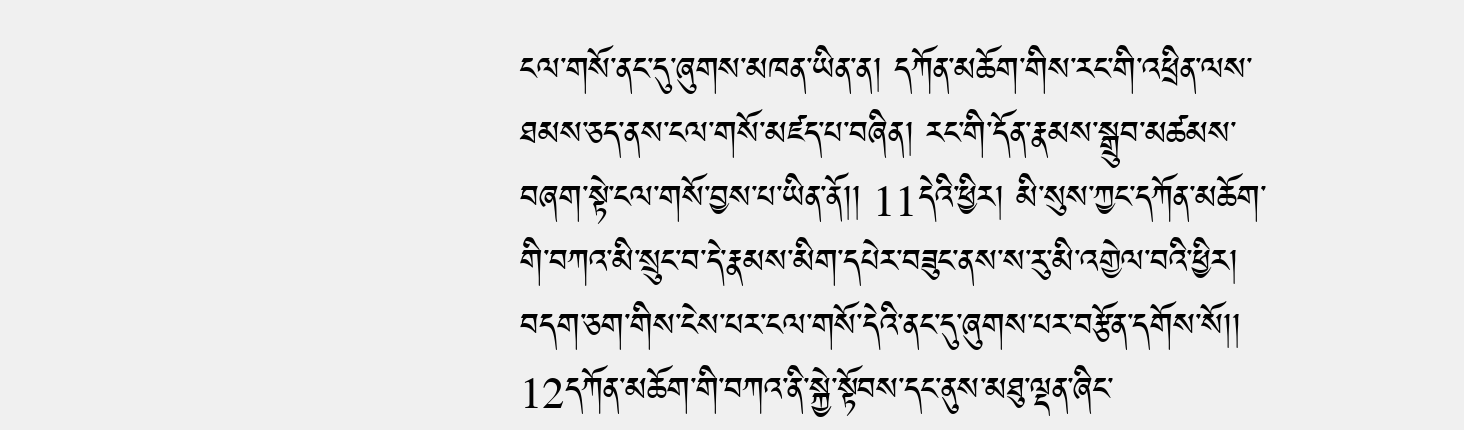ངལ་གསོ་ནང་དུ་ཞུགས་མཁན་ཡིན་ན། དཀོན་མཆོག་གིས་རང་གི་འཕྲིན་ལས་ཐམས་ཅད་ནས་ངལ་གསོ་མཛད་པ་བཞིན། རང་གི་དོན་རྣམས་སྒྲུབ་མཚམས་བཞག་སྟེ་ངལ་གསོ་བྱས་པ་ཡིན་ནོ།། 11དེའི་ཕྱིར། མི་སུས་ཀྱང་དཀོན་མཆོག་གི་བཀའ་མི་སྲུང་བ་དེ་རྣམས་མིག་དཔེར་བཟུང་ནས་ས་རུ་མི་འགྱེལ་བའི་ཕྱིར། བདག་ཅག་གིས་ངེས་པར་ངལ་གསོ་དེའི་ནང་དུ་ཞུགས་པར་བརྩོན་དགོས་སོ།། 12དཀོན་མཆོག་གི་བཀའ་ནི་སྐྱེ་སྟོབས་དང་ནུས་མཐུ་ལྡན་ཞིང་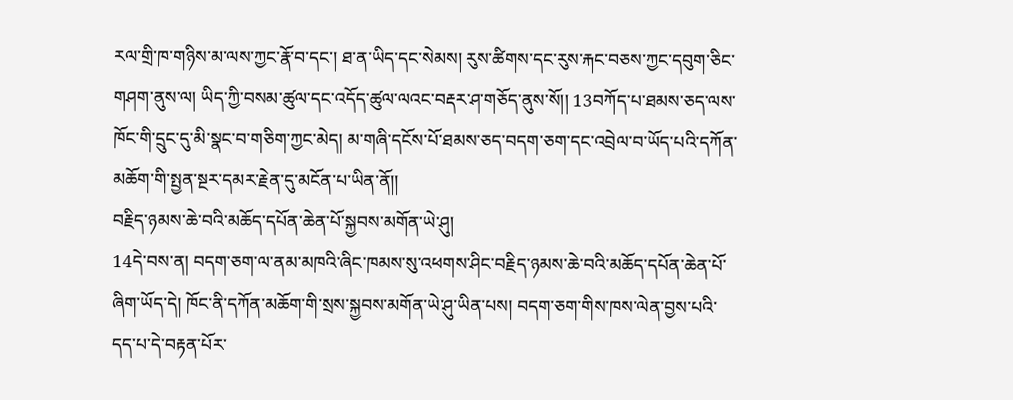རལ་གྲི་ཁ་གཉིས་མ་ལས་ཀྱང་རྣོ་བ་དང་། ཐ་ན་ཡིད་དང་སེམས། རུས་ཚིགས་དང་རུས་རྐང་བཅས་ཀྱང་དབུག་ཅིང་གཤག་ནུས་ལ། ཡིད་ཀྱི་བསམ་ཚུལ་དང་འདོད་ཚུལ་ལའང་བརྡར་ཤ་གཅོད་ནུས་སོ།། 13བཀོད་པ་ཐམས་ཅད་ལས་ཁོང་གི་དྲུང་དུ་མི་སྣང་བ་གཅིག་ཀྱང་མེད། མ་གཞི་དངོས་པོ་ཐམས་ཅད་བདག་ཅག་དང་འབྲེལ་བ་ཡོད་པའི་དཀོན་མཆོག་གི་སྤྱན་སྔར་དམར་རྗེན་དུ་མངོན་པ་ཡིན་ནོ།།
བརྗིད་ཉམས་ཆེ་བའི་མཆོད་དཔོན་ཆེན་པོ་སྐྱབས་མགོན་ཡེ་ཤུ།
14དེ་བས་ན། བདག་ཅག་ལ་ནམ་མཁའི་ཞིང་ཁམས་སུ་འཕགས་ཤིང་བརྗིད་ཉམས་ཆེ་བའི་མཆོད་དཔོན་ཆེན་པོ་ཞིག་ཡོད་དེ། ཁོང་ནི་དཀོན་མཆོག་གི་སྲས་སྐྱབས་མགོན་ཡེ་ཤུ་ཡིན་པས། བདག་ཅག་གིས་ཁས་ལེན་བྱས་པའི་དད་པ་དེ་བརྟན་པོར་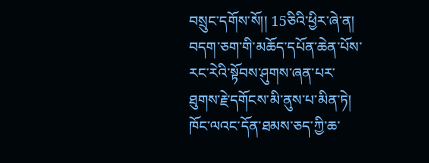བསྲུང་དགོས་སོ།། 15ཅིའི་ཕྱིར་ཞེ་ན། བདག་ཅག་གི་མཆོད་དཔོན་ཆེན་པོས་རང་རེའི་སྟོབས་ཤུགས་ཞན་པར་ཐུགས་རྗེ་དགོངས་མི་ནུས་པ་མིན་ཏེ། ཁོང་ལའང་དོན་ཐམས་ཅད་ཀྱི་ཆ་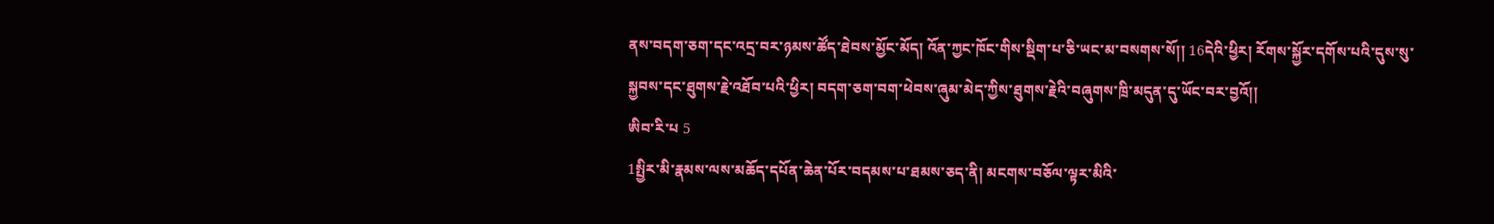ནས་བདག་ཅག་དང་འདྲ་བར་ཉམས་ཚོད་ཐེབས་མྱོང་མོད། འོན་ཀྱང་ཁོང་གིས་སྡིག་པ་ཅི་ཡང་མ་བསགས་སོ།། 16དེའི་ཕྱིར། རོགས་སྐྱོར་དགོས་པའི་དུས་སུ་སྐྱབས་དང་ཐུགས་རྗེ་འཐོབ་པའི་ཕྱིར། བདག་ཅག་བག་ཕེབས་ཞུམ་མེད་ཀྱིས་ཐུགས་རྗེའི་བཞུགས་ཁྲི་མདུན་དུ་ཡོང་བར་བྱའོ།།
ཨིབ་རི་པ 5
1སྤྱིར་མི་རྣམས་ལས་མཆོད་དཔོན་ཆེན་པོར་བདམས་པ་ཐམས་ཅད་ནི། མངགས་བཅོལ་ལྟར་མིའི་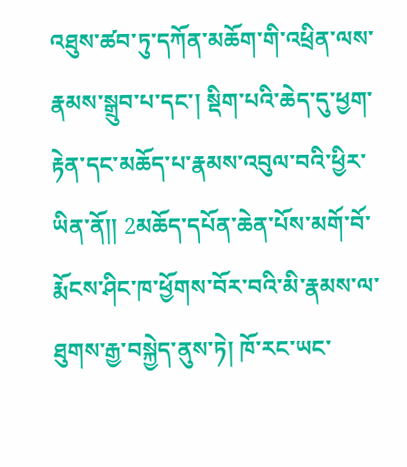འཐུས་ཚབ་ཏུ་དཀོན་མཆོག་གི་འཕྲིན་ལས་རྣམས་སྒྲུབ་པ་དང་། སྡིག་པའི་ཆེད་དུ་ཕྱག་རྟེན་དང་མཆོད་པ་རྣམས་འབུལ་བའི་ཕྱིར་ཡིན་ནོ།། 2མཆོད་དཔོན་ཆེན་པོས་མགོ་བོ་རྨོངས་ཤིང་ཁ་ཕྱོགས་བོར་བའི་མི་རྣམས་ལ་ཐུགས་རྒྱ་བསྐྱེད་ནུས་ཏེ། ཁོ་རང་ཡང་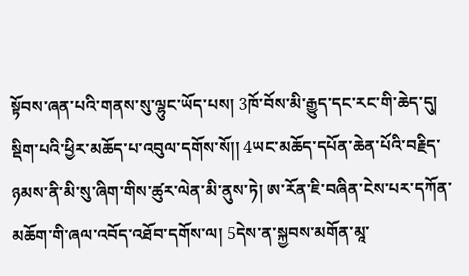སྟོབས་ཞན་པའི་གནས་སུ་ལྷུང་ཡོད་པས། 3ཁོ་བོས་མི་རྒྱུད་དང་རང་གི་ཆེད་དུ། སྡིག་པའི་ཕྱིར་མཆོད་པ་འབུལ་དགོས་སོ།། 4ཡང་མཆོད་དཔོན་ཆེན་པོའི་བརྗིད་ཉམས་ནི་མི་སུ་ཞིག་གིས་ཚུར་ལེན་མི་ནུས་ཏེ། ཨ་རོན་ཇི་བཞིན་ངེས་པར་དཀོན་མཆོག་གི་ཞལ་འབོད་འཐོབ་དགོས་ལ། 5དེས་ན་སྐྱབས་མགོན་མཱ་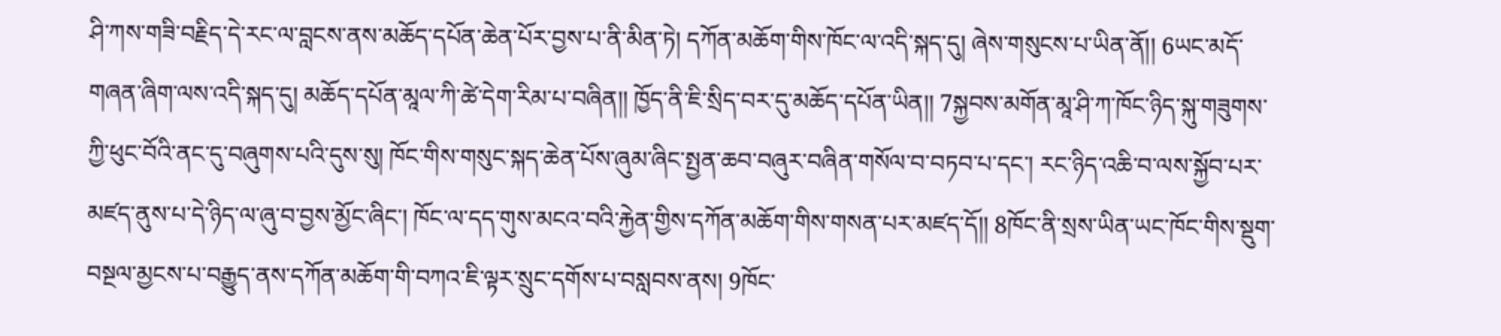ཤི་ཀས་གཟི་བརྗིད་དེ་རང་ལ་བླངས་ནས་མཆོད་དཔོན་ཆེན་པོར་བྱས་པ་ནི་མིན་ཏེ། དཀོན་མཆོག་གིས་ཁོང་ལ་འདི་སྐད་དུ། ཞེས་གསུངས་པ་ཡིན་ནོ།། 6ཡང་མདོ་གཞན་ཞིག་ལས་འདི་སྐད་དུ། མཆོད་དཔོན་མཱལ་ཀི་ཚེ་དེག་རིམ་པ་བཞིན།། ཁྱོད་ནི་ཇི་སྲིད་བར་དུ་མཆོད་དཔོན་ཡིན།། 7སྐྱབས་མགོན་མཱ་ཤི་ཀ་ཁོང་ཉིད་སྐུ་གཟུགས་ཀྱི་ཕུང་བོའི་ནང་དུ་བཞུགས་པའི་དུས་སུ། ཁོང་གིས་གསུང་སྐད་ཆེན་པོས་ཞུམ་ཞིང་སྤྱན་ཆབ་བཞུར་བཞིན་གསོལ་བ་བཏབ་པ་དང་། རང་ཉིད་འཆི་བ་ལས་སྐྱོབ་པར་མཛད་ནུས་པ་དེ་ཉིད་ལ་ཞུ་བ་བྱས་མྱོང་ཞིང་། ཁོང་ལ་དད་གུས་མངའ་བའི་རྐྱེན་གྱིས་དཀོན་མཆོག་གིས་གསན་པར་མཛད་དོ།། 8ཁོང་ནི་སྲས་ཡིན་ཡང་ཁོང་གིས་སྡུག་བསྔལ་མྱངས་པ་བརྒྱུད་ནས་དཀོན་མཆོག་གི་བཀའ་ཇི་ལྟར་སྲུང་དགོས་པ་བསླབས་ནས། 9ཁོང་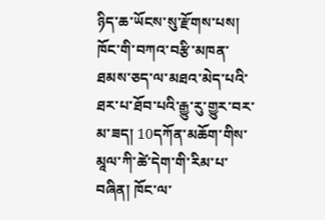ཉིད་ཆ་ཡོངས་སུ་རྫོགས་པས། ཁོང་གི་བཀའ་བརྩི་མཁན་ཐམས་ཅད་ལ་མཐའ་མེད་པའི་ཐར་པ་ཐོབ་པའི་རྒྱུ་རུ་གྱུར་བར་མ་ཟད། 10དཀོན་མཆོག་གིས་མཱལ་ཀི་ཚེ་དེག་གི་རིམ་པ་བཞིན། ཁོང་ལ་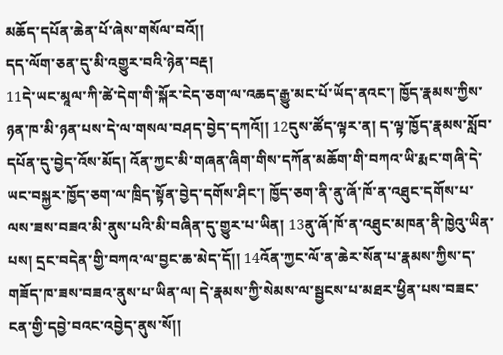མཆོད་དཔོན་ཆེན་པོ་ཞེས་གསོལ་བའོ།།
དད་ལོག་ཅན་དུ་མི་འགྱུར་བའི་ཉེན་བརྡ།
11དེ་ཡང་མཱལ་ཀི་ཚེ་དེག་གི་སྐོར་ངེད་ཅག་ལ་འཆད་རྒྱུ་མང་པོ་ཡོད་ནའང་། ཁྱོད་རྣམས་ཀྱིས་ཉན་ཁ་མི་ཉན་པས་དེ་ལ་གསལ་བཤད་བྱེད་དཀའོ།། 12དུས་ཚོད་ལྟར་ན། ད་ལྟ་ཁྱོད་རྣམས་སློབ་དཔོན་དུ་བྱེད་འོས་མོད། འོན་ཀྱང་མི་གཞན་ཞིག་གིས་དཀོན་མཆོག་གི་བཀའ་ཡི་རྨང་གཞི་དེ་ཡང་བསྐྱར་ཁྱོད་ཅག་ལ་ཁྲིད་སྟོན་བྱེད་དགོས་ཤིང་། ཁྱོད་ཅག་ནི་ནུ་ཞོ་ཁོ་ན་འཐུང་དགོས་པ་ལས་ཟས་བཟའ་མི་ནུས་པའི་མི་བཞིན་དུ་གྱུར་པ་ཡིན། 13ནུ་ཞོ་ཁོ་ན་འཐུང་མཁན་ནི་ཁྱེའུ་ཡིན་པས། དྲང་བདེན་གྱི་བཀའ་ལ་བྱང་ཆ་མེད་དོ།། 14འོན་ཀྱང་ལོ་ན་ཆེར་སོན་པ་རྣམས་ཀྱིས་ད་གཟོད་ཁ་ཟས་བཟའ་ནུས་པ་ཡིན་ལ། དེ་རྣམས་ཀྱི་སེམས་ལ་སྦྱངས་པ་མཐར་ཕྱིན་པས་བཟང་ངན་གྱི་དབྱེ་བའང་འབྱེད་ནུས་སོ།།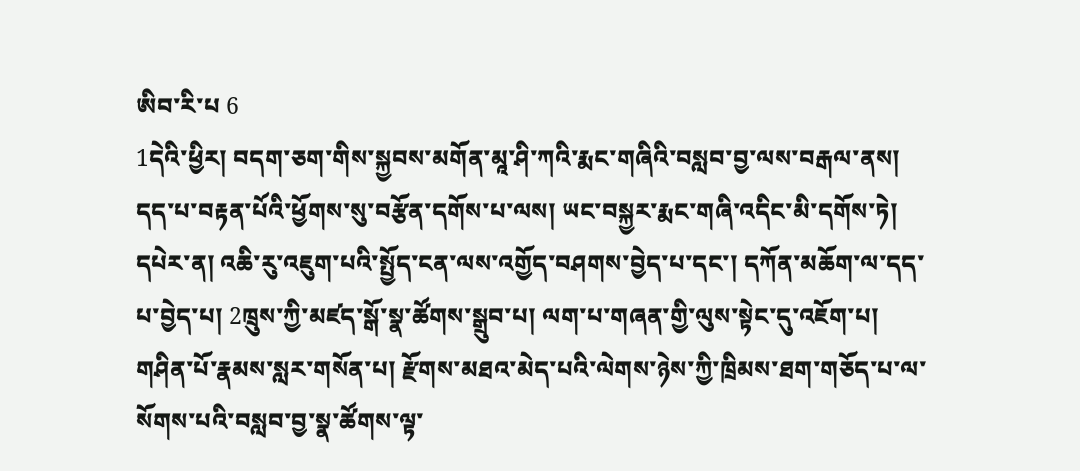ཨིབ་རི་པ 6
1དེའི་ཕྱིར། བདག་ཅག་གིས་སྐྱབས་མགོན་མཱ་ཤི་ཀའི་རྨང་གཞིའི་བསླབ་བྱ་ལས་བརྒལ་ནས། དད་པ་བརྟན་པོའི་ཕྱོགས་སུ་བརྩོན་དགོས་པ་ལས། ཡང་བསྐྱར་རྨང་གཞི་འདིང་མི་དགོས་ཏེ། དཔེར་ན། འཆི་རུ་འཇུག་པའི་སྤྱོད་ངན་ལས་འགྱོད་བཤགས་བྱེད་པ་དང་། དཀོན་མཆོག་ལ་དད་པ་བྱེད་པ། 2ཁྲུས་ཀྱི་མཛད་སྒོ་སྣ་ཚོགས་སྒྲུབ་པ། ལག་པ་གཞན་གྱི་ལུས་སྟེང་དུ་འཇོག་པ། གཤིན་པོ་རྣམས་སླར་གསོན་པ། རྫོགས་མཐའ་མེད་པའི་ལེགས་ཉེས་ཀྱི་ཁྲིམས་ཐག་གཅོད་པ་ལ་སོགས་པའི་བསླབ་བྱ་སྣ་ཚོགས་ལྟ་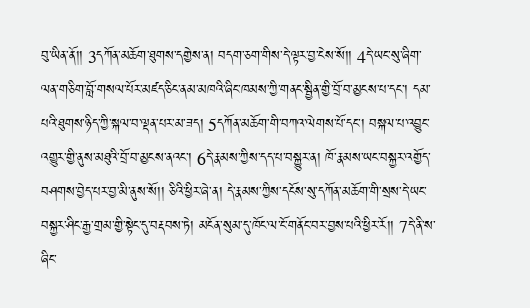བུ་ཡིན་ནོ།། 3དཀོན་མཆོག་ཐུགས་དགྱེས་ན། བདག་ཅག་གིས་དེ་ལྟར་བྱ་ངེས་སོ།། 4དེ་ཡང་སུ་ཞིག་ལན་གཅིག་བློ་གསལ་པོར་མཛད་ཅིང་ནམ་མཁའི་ཞིང་ཁམས་ཀྱི་གནང་སྦྱིན་གྱི་བྲོ་བ་མྱངས་པ་དང་། དམ་པའི་ཐུགས་ཉིད་ཀྱི་སྐལ་བ་ལྡན་པར་མ་ཟད། 5དཀོན་མཆོག་གི་བཀའ་ལེགས་པོ་དང་། བསྐལ་པ་འབྱུང་འགྱུར་གྱི་ནུས་མཐུའི་བྲོ་བ་མྱངས་ནའང་། 6དེ་རྣམས་ཀྱིས་དད་པ་བསྐྱུར་ན། ཁོ་རྣམས་ཡང་བསྐྱར་འགྱོད་བཤགས་བྱེད་པར་བྱ་མི་ནུས་སོ།། ཅིའི་ཕྱིར་ཞེ་ན། དེ་རྣམས་ཀྱིས་དངོས་སུ་དཀོན་མཆོག་གི་སྲས་དེ་ཡང་བསྐྱར་ཤིང་རྒྱ་གྲམ་གྱི་སྟེང་དུ་བརྡབས་ཏེ། མངོན་སུམ་དུ་ཁོང་ལ་ངོ་གནོང་བར་བྱས་པའི་ཕྱིར་རོ།། 7དེ་ནི་ས་ཞིང་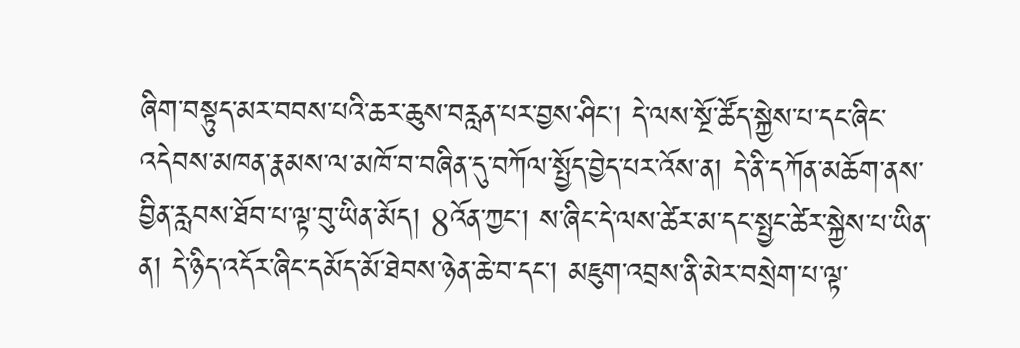ཞིག་བསྟུད་མར་བབས་པའི་ཆར་ཆུས་བརླན་པར་བྱས་ཤིང་། དེ་ལས་སྔོ་ཚོད་སྐྱེས་པ་དང་ཞིང་འདེབས་མཁན་རྣམས་ལ་མཁོ་བ་བཞིན་དུ་བཀོལ་སྤྱོད་བྱེད་པར་འོས་ན། དེ་ནི་དཀོན་མཆོག་ནས་བྱིན་རླབས་ཐོབ་པ་ལྟ་བུ་ཡིན་མོད། 8འོན་ཀྱང་། ས་ཞིང་དེ་ལས་ཚེར་མ་དང་སྤྱང་ཚེར་སྐྱེས་པ་ཡིན་ན། དེ་ཉིད་འདོར་ཞིང་དམོད་མོ་ཐེབས་ཉེན་ཆེ་བ་དང་། མཇུག་འབྲས་ནི་མེར་བསྲེག་པ་ལྟ་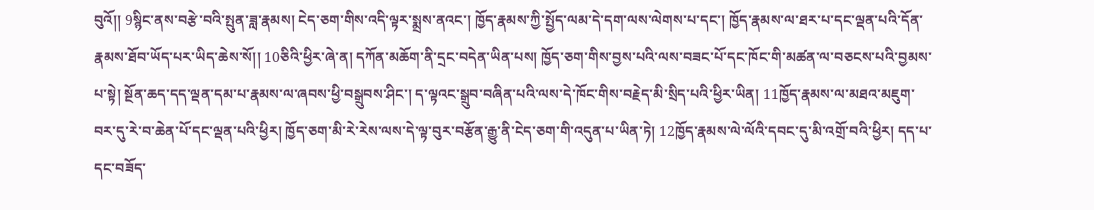བུའོ།། 9སྙིང་ནས་བརྩེ་བའི་སྤུན་ཟླ་རྣམས། ངེད་ཅག་གིས་འདི་ལྟར་སྨྲས་ནའང་། ཁྱོད་རྣམས་ཀྱི་སྤྱོད་ལམ་དེ་དག་ལས་ལེགས་པ་དང་། ཁྱོད་རྣམས་ལ་ཐར་པ་དང་ལྡན་པའི་དོན་རྣམས་ཐོབ་ཡོད་པར་ཡིད་ཆེས་སོ།། 10ཅིའི་ཕྱིར་ཞེ་ན། དཀོན་མཆོག་ནི་དྲང་བདེན་ཡིན་པས། ཁྱོད་ཅག་གིས་བྱས་པའི་ལས་བཟང་པོ་དང་ཁོང་གི་མཚན་ལ་བཅངས་པའི་བྱམས་པ་སྟེ། སྔོན་ཆད་དད་ལྡན་དམ་པ་རྣམས་ལ་ཞབས་ཕྱི་བསྒྲུབས་ཤིང་། ད་ལྟའང་སྒྲུབ་བཞིན་པའི་ལས་དེ་ཁོང་གིས་བརྗེད་མི་སྲིད་པའི་ཕྱིར་ཡིན། 11ཁྱོད་རྣམས་ལ་མཐའ་མཇུག་བར་དུ་རེ་བ་ཆེན་པོ་དང་ལྡན་པའི་ཕྱིར། ཁྱོད་ཅག་མི་རེ་རེས་ལས་དེ་ལྟ་བུར་བརྩོན་རྒྱུ་ནི་ངེད་ཅག་གི་འདུན་པ་ཡིན་ཏེ། 12ཁྱོད་རྣམས་ལེ་ལོའི་དབང་དུ་མི་འགྲོ་བའི་ཕྱིར། དད་པ་དང་བཟོད་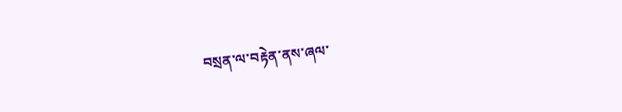བསྲན་ལ་བརྟེན་ནས་ཞལ་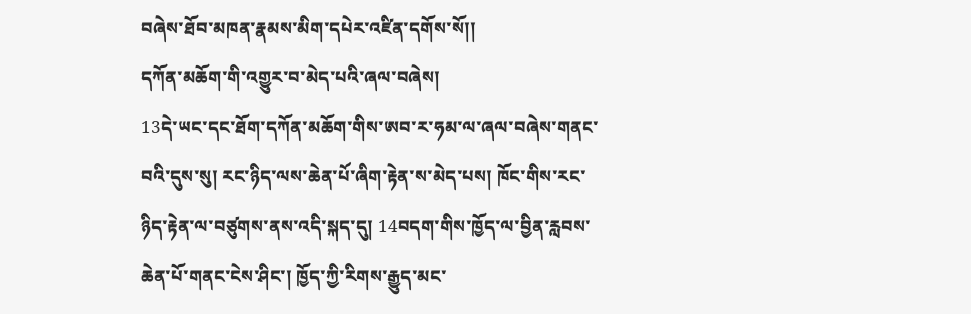བཞེས་ཐོབ་མཁན་རྣམས་མིག་དཔེར་འཛིན་དགོས་སོ།།
དཀོན་མཆོག་གི་འགྱུར་བ་མེད་པའི་ཞལ་བཞེས།
13དེ་ཡང་དང་ཐོག་དཀོན་མཆོག་གིས་ཨབ་ར་ཧམ་ལ་ཞལ་བཞེས་གནང་བའི་དུས་སུ། རང་ཉིད་ལས་ཆེན་པོ་ཞིག་རྟེན་ས་མེད་པས། ཁོང་གིས་རང་ཉིད་རྟེན་ལ་བཙུགས་ནས་འདི་སྐད་དུ། 14བདག་གིས་ཁྱོད་ལ་བྱིན་རླབས་ཆེན་པོ་གནང་ངེས་ཤིང་། ཁྱོད་ཀྱི་རིགས་རྒྱུད་མང་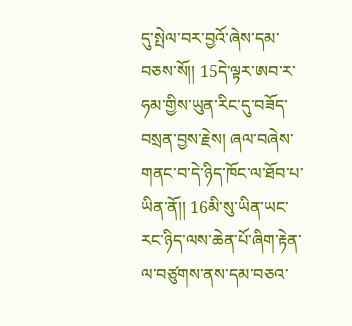དུ་སྤེལ་བར་བྱའོ་ཞེས་དམ་བཅས་སོ།། 15དེ་ལྟར་ཨབ་ར་ཧམ་གྱིས་ཡུན་རིང་དུ་བཟོད་བསྲན་བྱས་རྗེས། ཞལ་བཞེས་གནང་བ་དེ་ཉིད་ཁོང་ལ་ཐོབ་པ་ཡིན་ནོ།། 16མི་སུ་ཡིན་ཡང་རང་ཉིད་ལས་ཆེན་པོ་ཞིག་རྟེན་ལ་བཙུགས་ནས་དམ་བཅའ་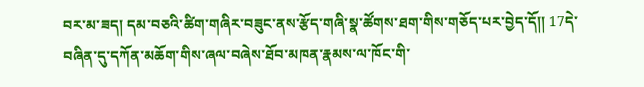བར་མ་ཟད། དམ་བཅའི་ཚིག་གཞིར་བཟུང་ནས་རྩོད་གཞི་སྣ་ཚོགས་ཐག་གིས་གཅོད་པར་བྱེད་དོ།། 17དེ་བཞིན་དུ་དཀོན་མཆོག་གིས་ཞལ་བཞེས་ཐོབ་མཁན་རྣམས་ལ་ཁོང་གི་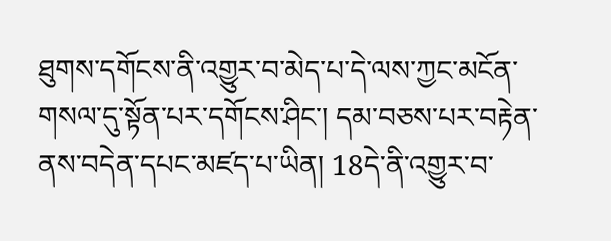ཐུགས་དགོངས་ནི་འགྱུར་བ་མེད་པ་དེ་ལས་ཀྱང་མངོན་གསལ་དུ་སྟོན་པར་དགོངས་ཤིང་། དམ་བཅས་པར་བརྟེན་ནས་བདེན་དཔང་མཛད་པ་ཡིན། 18དེ་ནི་འགྱུར་བ་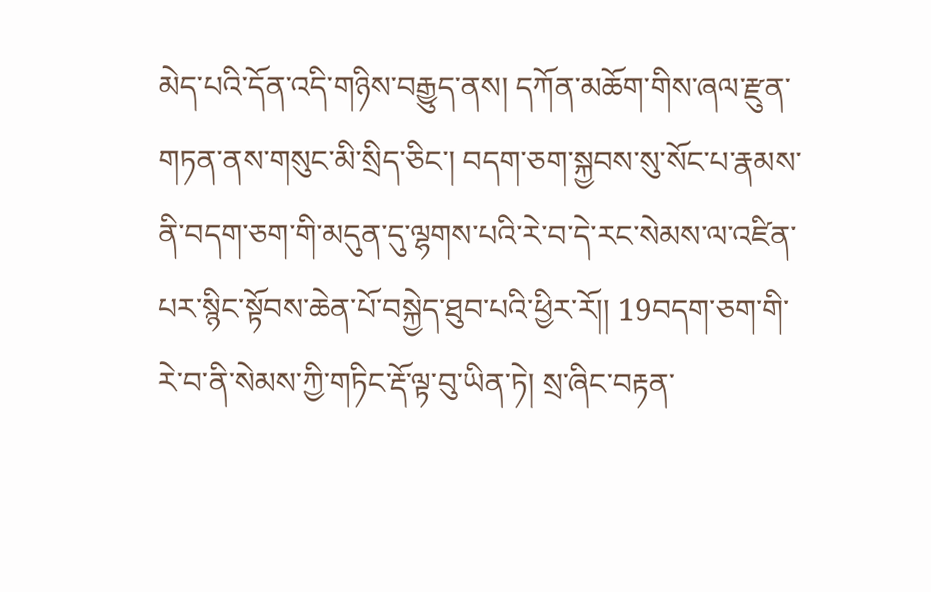མེད་པའི་དོན་འདི་གཉིས་བརྒྱུད་ནས། དཀོན་མཆོག་གིས་ཞལ་རྫུན་གཏན་ནས་གསུང་མི་སྲིད་ཅིང་། བདག་ཅག་སྐྱབས་སུ་སོང་པ་རྣམས་ནི་བདག་ཅག་གི་མདུན་དུ་ལྷགས་པའི་རེ་བ་དེ་རང་སེམས་ལ་འཛིན་པར་སྙིང་སྟོབས་ཆེན་པོ་བསྐྱེད་ཐུབ་པའི་ཕྱིར་རོ།། 19བདག་ཅག་གི་རེ་བ་ནི་སེམས་ཀྱི་གཏིང་རྡོ་ལྟ་བུ་ཡིན་ཏེ། སྲ་ཞིང་བརྟན་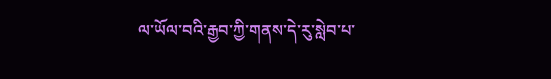ལ་ཡོལ་བའི་རྒྱབ་ཀྱི་གནས་དེ་རུ་སླེབ་པ་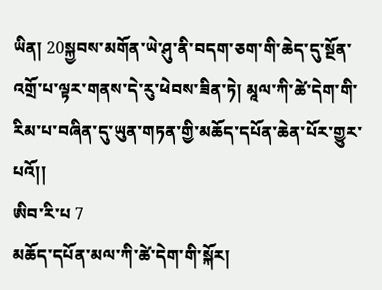ཡིན། 20སྐྱབས་མགོན་ཡེ་ཤུ་ནི་བདག་ཅག་གི་ཆེད་དུ་སྔོན་འགྲོ་པ་ལྟར་གནས་དེ་རུ་ཕེབས་ཟིན་ཏེ། མཱལ་ཀི་ཚེ་དེག་གི་རིམ་པ་བཞིན་དུ་ཡུན་གཏན་གྱི་མཆོད་དཔོན་ཆེན་པོར་གྱུར་པའོ།།
ཨིབ་རི་པ 7
མཆོད་དཔོན་མལ་ཀི་ཚེ་དེག་གི་སྐོར།